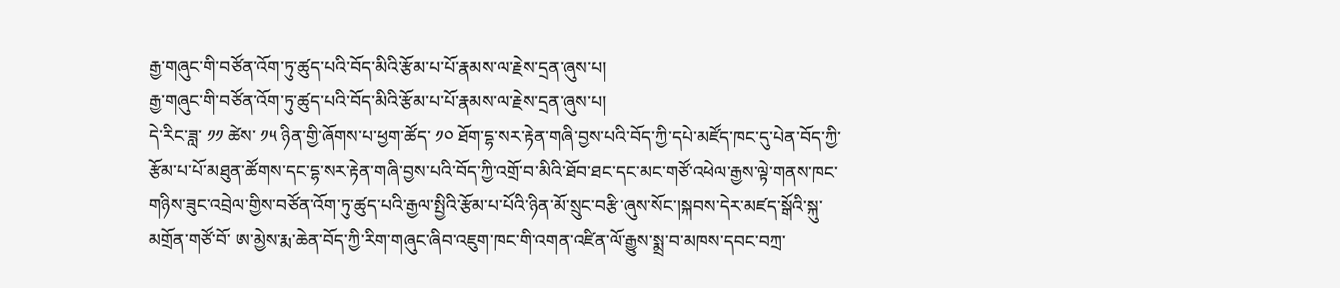རྒྱ་གཞུང་གི་བཙོན་འོག་ཏུ་ཚུད་པའི་བོད་མིའི་རྩོམ་པ་པོ་རྣམས་ལ་རྗེས་དྲན་ཞུས་པ།
རྒྱ་གཞུང་གི་བཙོན་འོག་ཏུ་ཚུད་པའི་བོད་མིའི་རྩོམ་པ་པོ་རྣམས་ལ་རྗེས་དྲན་ཞུས་པ།
དེ་རིང་ཟླ་ ༡༡ ཚེས་ ༡༥ ཉིན་གྱི་ཞོགས་པ་ཕྱག་ཚོད་ ༡༠ ཐོག་དྷ་སར་རྟེན་གཞི་བྱས་པའི་བོད་ཀྱི་དཔེ་མཛོད་ཁང་དུ་པེན་བོད་ཀྱི་རྩོམ་པ་པོ་མཐུན་ཚོགས་དང་དྷ་སར་རྟེན་གཞི་བྱས་པའི་བོད་ཀྱི་འགྲོ་བ་མིའི་ཐོབ་ཐང་དང་མང་གཙོ་འཕེལ་རྒྱས་ལྟེ་གནས་ཁང་གཉིས་ཟུང་འབྲེལ་གྱིས་བཙོན་འོག་ཏུ་ཚུད་པའི་རྒྱལ་སྤྱིའི་རྩོམ་པ་པོའི་ཉིན་མོ་སྲུང་བརྩི་ཞུས་སོང་།སྐབས་དེར་མཛད་སྒོའི་སྐུ་མགྲོན་གཙོ་བོ་ ཨ་མྱེས་རྨ་ཆེན་བོད་ཀྱི་རིག་གཞུང་ཞིབ་འཇུག་ཁང་གི་འགན་འཛིན་ལོ་རྒྱུས་སྨྲ་བ་མཁས་དབང་བཀྲ་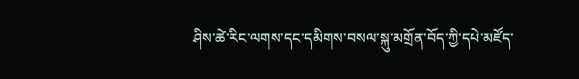ཤིས་ཚེ་རིང་ལགས་དང་དམིགས་བསལ་སྐུ་མགྲོན་བོད་ཀྱི་དཔེ་མཛོད་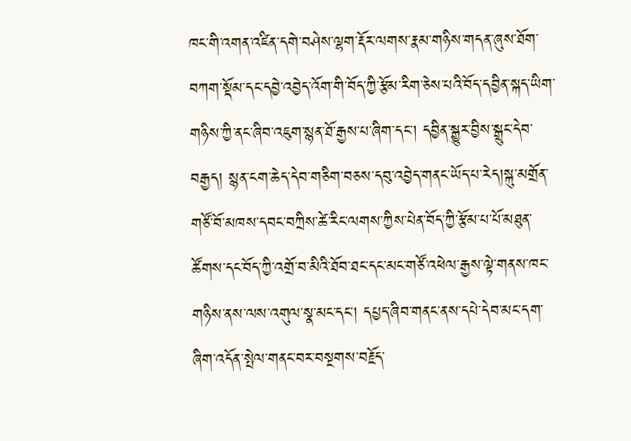ཁང་གི་འགན་འཛིན་དགེ་བཤེས་ལྷག་རྡོར་ལགས་རྣམ་གཉིས་གདན་ཞུས་ཐོག་བཀག་སྡོམ་དང་དབྱེ་འབྱེད་འོག་གི་བོད་ཀྱི་རྩོམ་རིག་ཅེས་པའི་བོད་དབྱིན་སྐད་ཡིག་གཉིས་ཀྱི་ནང་ཞིབ་འཇུག་སྙན་ཐོ་རྒྱས་པ་ཞིག་དང་། དབྱིན་སྒྱུར་བྱིས་སྒྲུང་དེབ་བརྒྱད། སྙན་ངག་ཆེད་དེབ་གཅིག་བཅས་དབུ་འབྱེད་གནང་ཡོད་པ་རེད།སྐུ་མགྲོན་གཙོ་བོ་མཁས་དབང་བཀྲིས་ཚེ་རིང་ལགས་ཀྱིས་པེན་བོད་ཀྱི་རྩོམ་པ་པོ་མཐུན་ཚོགས་དང་བོད་ཀྱི་འགྲོ་བ་མིའི་ཐོབ་ཐང་དང་མང་གཙོ་འཕེལ་རྒྱས་ལྟེ་གནས་ཁང་གཉིས་ནས་ལས་འགུལ་སྣ་མང་དང་། དཔྱད་ཞིབ་གནང་ནས་དཔེ་དེབ་མང་དག་ཞིག་འདོན་སྤེལ་གནང་བར་བསྔགས་བརྗོད་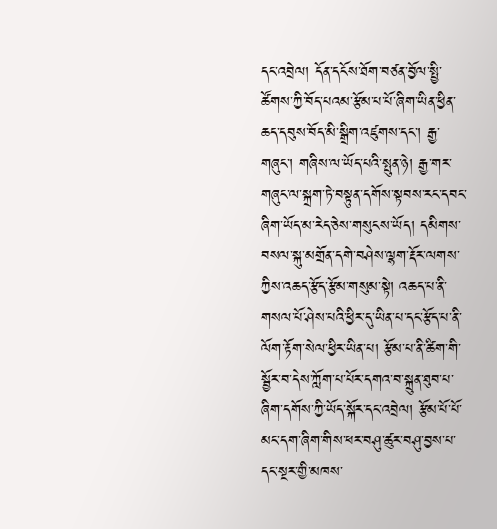དང་འབྲེལ། དོན་དངོས་ཐོག་བཙན་བྱོལ་སྤྱི་ཚོགས་ཀྱི་བོད་པའམ་རྩོམ་པ་པོ་ཞིག་ཡིན་ཕྱིན་ཆད་དབུས་བོད་མི་སྒྲིག་འཛུགས་དང་། རྒྱ་གཞུང་། གཞིས་ལ་ཡོད་པའི་སྤུན་ཉེ། རྒྱ་གར་གཞུང་ལ་སྐྲག་ཏེ་བསྟུན་དགོས་སྟབས་རང་དབང་ཞིག་ཡོད་མ་རེད་ཅེས་གསུངས་ཡོད། དམིགས་བསལ་སྐུ་མགྲོན་དགེ་བཤེས་ལྷག་རྡོར་ལགས་ཀྱིས་འཆད་རྩོད་རྩོམ་གསུམ་སྟེ། འཆད་པ་ནི་གསལ་པོ་ཤེས་པའི་ཕྱིར་དུ་ཡིན་པ་དང་རྩོད་པ་ནི་ལོག་རྟོག་སེལ་ཕྱིར་ཡིན་པ། རྩོམ་པ་ནི་ཚིག་གི་སྦྱོར་བ་དེས་ཀློག་པ་པོར་དགའ་བ་སྐྲུན་ཐུབ་པ་ཞིག་དགོས་ཀྱི་ཡོད་སྐོར་དང་འབྲེལ། རྩོམ་པོ་པོ་མང་དག་ཞིག་གིས་ཕར་བཤུ་ཚུར་བཤུ་བྱས་པ་དང་སྔར་གྱི་མཁས་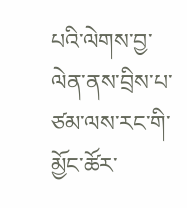པའི་ལེགས་བྱ་ལེན་ནས་བྲིས་པ་ཙམ་ལས་རང་གི་མྱོང་ཚོར་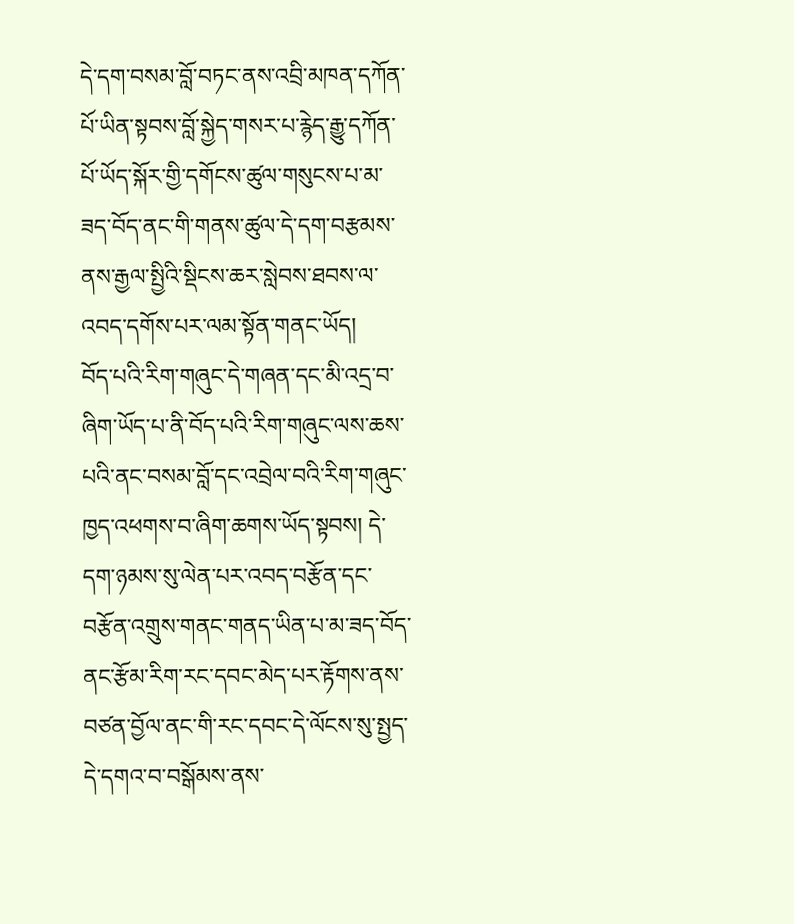དེ་དག་བསམ་བློ་བཏང་ནས་འབྲི་མཁན་དཀོན་པོ་ཡིན་སྟབས་བློ་སྐྱེད་གསར་པ་རྙེད་རྒྱུ་དཀོན་པོ་ཡོད་སྐོར་གྱི་དགོངས་ཚུལ་གསུངས་པ་མ་ཟད་བོད་ནང་གི་གནས་ཚུལ་དེ་དག་བརྩམས་ནས་རྒྱལ་སྤྱིའི་སྡིངས་ཆར་སླེབས་ཐབས་ལ་འབད་དགོས་པར་ལམ་སྟོན་གནང་ཡོད།
བོད་པའི་རིག་གཞུང་དེ་གཞན་དང་མི་འདྲ་བ་ཞིག་ཡོད་པ་ནི་བོད་པའི་རིག་གཞུང་ལས་ཆས་པའི་ནང་བསམ་བློ་དང་འབྲེལ་བའི་རིག་གཞུང་ཁྱད་འཕགས་བ་ཞིག་ཆགས་ཡོད་སྟབས། དེ་དག་ཉམས་སུ་ལེན་པར་འབད་བརྩོན་དང་བརྩོན་འགྲུས་གནང་གནད་ཡིན་པ་མ་ཟད་བོད་ནང་རྩོམ་རིག་རང་དབང་མེད་པར་རྟོགས་ནས་བཙན་བྱོལ་ནང་གི་རང་དབང་དེ་ལོངས་སུ་སྤྱད་དེ་དགའ་བ་བསྒོམས་ནས་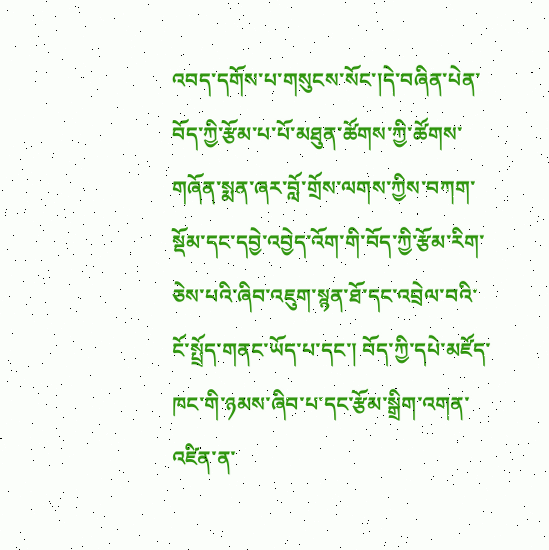འབད་དགོས་པ་གསུངས་སོང་།དེ་བཞིན་པེན་བོད་ཀྱི་རྩོམ་པ་པོ་མཐུན་ཚོགས་ཀྱི་ཚོགས་གཞོན་སྨན་ཞར་བློ་གྲོས་ལགས་ཀྱིས་བཀག་སྡོམ་དང་དབྱེ་འབྱེད་འོག་གི་བོད་ཀྱི་རྩོམ་རིག་ཅེས་པའི་ཞིབ་འཇུག་སྙན་ཐོ་དང་འབྲེལ་བའི་ངོ་སྤྲོད་གནང་ཡོད་པ་དང་། བོད་ཀྱི་དཔེ་མཛོད་ཁང་གི་ཉམས་ཞིབ་པ་དང་རྩོམ་སྒྲིག་འགན་འཛིན་ན་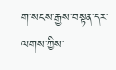ག་སངས་རྒྱས་བསྟན་དར་ལགས་ཀྱིས་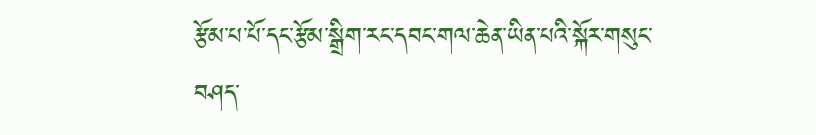རྩོམ་པ་པོ་དང་རྩོམ་སྒྲིག་རང་དབང་གལ་ཆེན་ཡིན་པའི་སྐོར་གསུང་བཤད་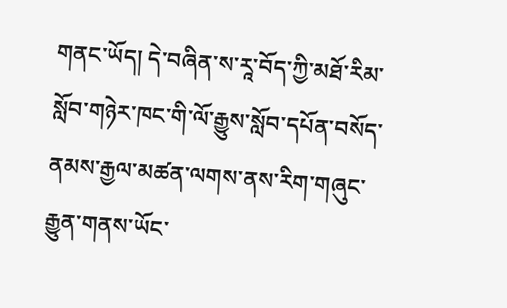གནང་ཡོད། དེ་བཞིན་ས་རཱ་བོད་ཀྱི་མཐོ་རིམ་སློབ་གཉེར་ཁང་གི་ལོ་རྒྱུས་སློབ་དཔོན་བསོད་ནམས་རྒྱལ་མཚན་ལགས་ནས་རིག་གཞུང་རྒྱུན་གནས་ཡོང་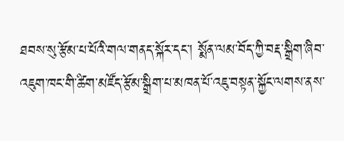ཐབས་སུ་རྩོམ་པ་པོའི་གལ་གནད་སྐོར་དང་། སྨོན་ལམ་བོད་ཀྱི་བརྡ་སྒྲིག་ཞིབ་འཇུག་ཁང་གི་ཚིག་མཛོད་རྩོམ་སྒྲིག་པ་མཁན་པོ་འཇུ་བསྟན་སྐྱོང་ལགས་ནས་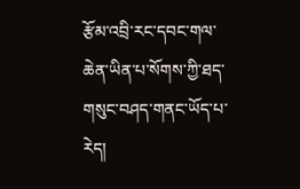རྩོམ་འབྲི་རང་དབང་གལ་ཆེན་ཡིན་པ་སོགས་ཀྱི་ཐད་གསུང་བཤད་གནང་ཡོད་པ་རེད།